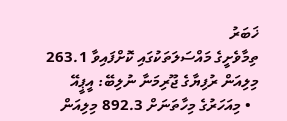ޚަބަރު
ތިމާވެށީގެ މައްސަލަތަކުގައި ކޮށްފައިވާ 263.1 މިލިއަން ރުފިޔާގެ ޖޫރިމަނާ ނުލިބޭ: އީޕީއޭ
  • މިއަހަރުގެ މިހާތަނަށް 892.3 މިލިއަން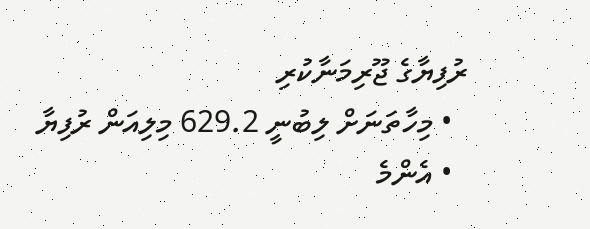ރުފިޔާގެ ޖޫރިމަނާކުރި
  • މިހާތަނަށް ލިބުނީ 629.2 މިލިއަން ރުފިޔާ
  • އެންމެ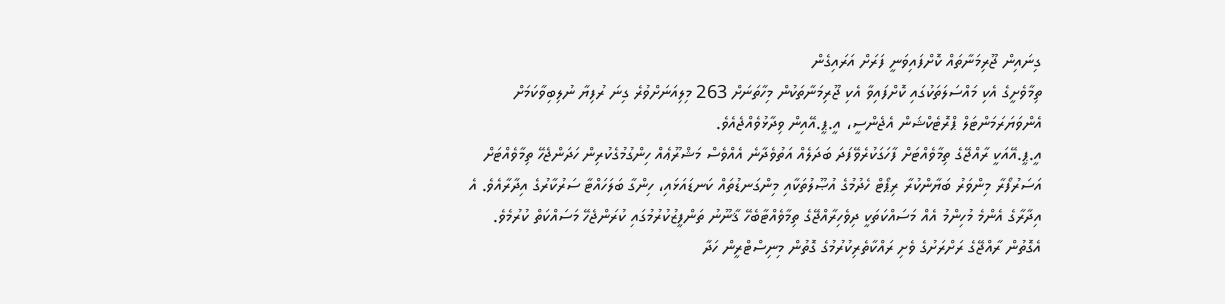ގިނައިން ޖޫރިމަނާތައް ކޮށްފައިވަނީ ފަރަށް އަރައިގެން
ތިމާވެށީގެ އެކި މައްސަލަތަކުގައި ކޮށްފައިވާ އެކި ޖޫރިމަނާތަކުން މިހާތަނަށް 263 މިލިއަނަށްވުރެ ގިނަ ރުފިޔާ ނުލިބިވާކަމަށް އެންވަޔަރަމަންޓަލް ޕްރޮޓެކްޝަން އެޖެންސީ، އީ.ޕީ.އޭއިން ވިދާޅުވެއްޖެއެވެ.
އީ.ޕީ.އޭއަކީ ރާއްޖޭގެ ތިމާވެއްޓަށް ފާހަގަކުރެވޭފަދަ ބަދަލެއް އަތުވެދާނެ އެއްވެސް މަޝްރޫޢެއް ހިންގުމުގެކުރިން ހަދަންޖެހޭ ތިމާވެއްޓަށް އަސަރުފޯރާ މިންވަރު ބަޔާންކުރާ ރިޕޯޓް ހެދުމުގެ އުޞޫލުތަކާއި މިންގަނޑުތައް ކަނޑައަޅައި، ހިންގާ ބަލަހައްޓާ ސަރުކާރުގެ އިދާރާއެވެ. އެ އިދާރާގެ އެންމެ މުހިންމު އެއް މަސައްކަތަކީ ދިވެހިރާއްޖޭގެ ތިމާވެއްޓާބެހޭ ޤާނޫނު ތަންފީޒުކުރުމުގައި ކުރަންޖެހޭ މަސައްކަތް ކުރުމެވެ.
އެގޮތުން ރާއްޖޭގެ ރަށްރަށުގެ ވެށި ރައްކާތެރިކުރުމުގެ ގޮތުން މިނިސްޓްރީން ހަދާ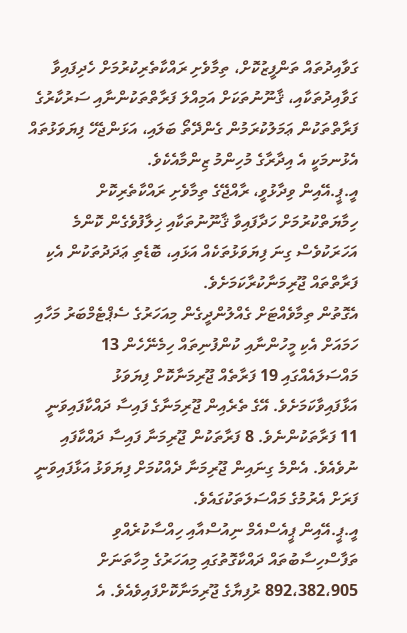ގަވާއިދުތައް ތަންފީޒުކޮށް، ތިމާވެށި ރައްކާތެރިކުރުމަށް ހެދިފައިވާ ގަވާއިދުތަކާއި، ޤާނޫނުތަކަށް އަމިއްލަ ފަރާތްތަކުންނާއި ސަރުކާރުގެ ފަރާތްތަކުން ޢަމަލުކުރަމުން ގެންދޭތޯ ބަލައި، އަޅަންޖެހޭ ފިޔަވަޅުތައް އެޅުނމަކީ އެ އިދާރާގެ މުހިންމު ޒިންމާއެކެވެ.
އީ.ޕީ.އޭއިން ވިދާޅުވީ، ރާއްޖޭގެ ތިމާވެށި ރައްކާތެރިކޮށް ހިމާޔަތްކުރުމަށް ހަދާފައިވާ ޤާނޫނުތަކާއި ޚިލާފުވެގެން ކޮންމެ އަހަރަކުވެސް ގިނަ ފިޔަވަޅުތަކެއް އަޅައި، ބޮޑެތި ޢަދަދުތަކުން އެކި ފަރާތްތައް ޖޫރިމަނާކުރާކަމަށެވެ.
އެގޮތުން ތިމާވެއްޓަށް ގެއްލުންދީގެން މިއަހަރުގެ ސެޕްޓެމްބަރު މަހާއި ހަމައަށް އެކި މީހުންނާއި ކުންފުނިތައް ހިމެނޭހެން 13 މައްސަލައެއްގައި 19 ފަރާތެއް ޖޫރިމަނާކޮށް ފިޔަވަޅު އަޅާފައިވާކަމަށެވެ. އޭގެ ތެރެއިން ޖޫރިމަނާގެ ފައިސާ ދައްކާފައިވަނީ 11 ފަރާތަކުންނެވެ. 8 ފަރާތަކުން ޖޫރިމަނާ ފައިސާ ދައްކާފައި ނުވެއެވެ. އެންމެ ގިނައިން ޖޫރިމަނާ ދެއްކުމަށް ފިޔަވަޅު އަޅާފައިވަނީ ފަރަށް އެރުމުގެ މައްސަލަތަކުގައެވެ.
އީ.ޕީ.އޭއިން ޕީއެސްއެމް ނިއުސްއާއި ހިއްސާކުރެއްވި ތަފާސްހިސާބުތައް ދައްކާގޮތުގައި މިއަހަރުގެ މިހާތަނަށް 892،382،905 ރުފިޔާގެ ޖޫރިމަނާކޮށްފައިވެއެވެ. އެ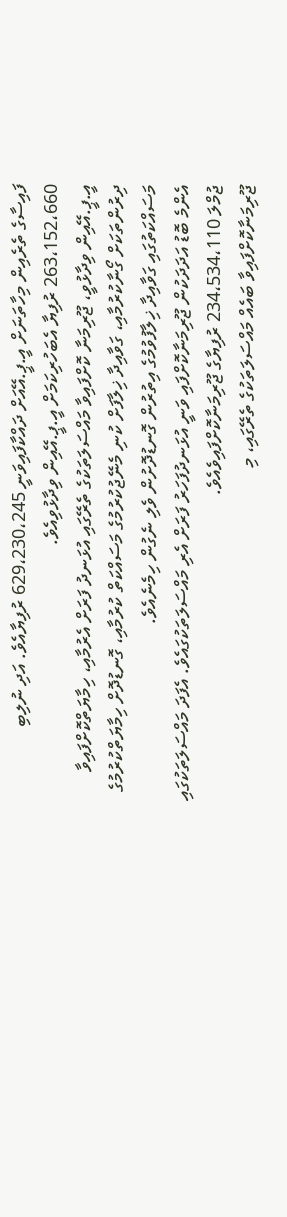ފައިސާގެ ތެރެއިން މިހާތަނަށް އީ.ޕީ.އޭއަށް ދައްކާފައިވަނީ 629،230،245 ރުފިޔާއެވެ. އަދި ނުލިބި 263،152،660 ރުފިޔާ އެބަހުރިކަމަށް އީ.ޕީ.އޭއިން ވިދާޅުވިއެވެ.
އީ.ޕީ.އޭއިން ވިދާޅުވީ، ޖޫރިމަނާ ކޮށްފައިވާ މައްސަލަތަކުގެ ތެރޭގައި އުޅަނދު ފަރަށް އެރުމާއި، ހިމާޔަތްކޮށްފައިވާ ދިރުންތަކަށް ގޯނާކުރުމާއި، ގަވާއިދާ ޚިލާފަށް ކުނި މެނޭޖުކުރުމުގެ މަސައްކަތް ކުރުމާއި، ގޮނޑުދޮށް ހިމާޔަތްކުރުމުގެ މަސައްކަތުގައި ގަވާއިދާ ޚިލާފުވުމުގެ އިތުރުން ގޮނޑުދޮށުން ވެލި ނެގުން ހިމެނެއެވެ.
އެންމެ ބޮޑު އަދަދަކުން ޖޫރިމަނާކޮށްފައި ވަނީ އުޅަނދުފަހަރު ފަރަށް އެރި މައްސަލަތަކުގައެވެ. އެފަދަ މައްސަލަތަކުގައި ޖުމްލަ 234،534،110 ރުފިޔާގެ ޖޫރިމަނާކޮށްފައިވެއެވެ.
ޖޫރިމަނާކޮށްފައިވާ ބައެއް މައްސަލަތަކުގެ ތެރޭގައި، މި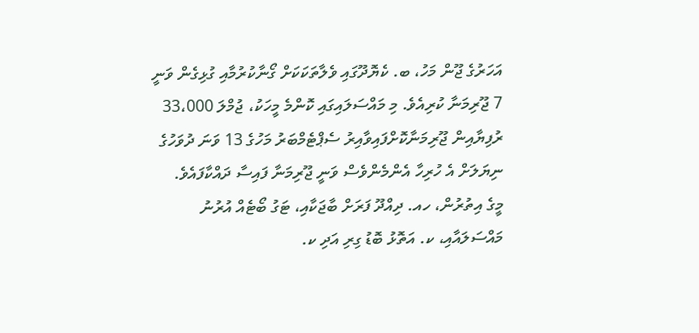އަހަރުގެ ޖޫން މަހު، ބ. ކެޔޮދޫގައި ވެލާތަކަކަށް ގޯނާކުރުމާއި ގުޅިގެން ވަނީ 7 ޖޫރިމަނާ ކުރިއެވެ. މި މައްސަލައިގައި ކޮންމެ މީހަކު، ޖުމްލަ 33،000 ރުފިޔާއިން ޖޫރިމަނާކޮށްފައިވާއިރު ސެޕްޓެމްބަރު މަހުގެ 13 ވަނަ ދުވަހުގެ ނިޔަލަށް އެ ހުރިހާ އެންމެންވެސް ވަނީ ޖޫރިމަނާ ފައިސާ ދައްކާފައެވެ.
މީގެ އިތުރުން، ހއ. ދިއްދޫ ފަރަށް ބާޖަކާއި، ޓަގު ބޯޓެއް އުރުނު މައްސަލައާއި، ކ. އަތޮޅު ބޮޑު ގިރި އަދި ކ.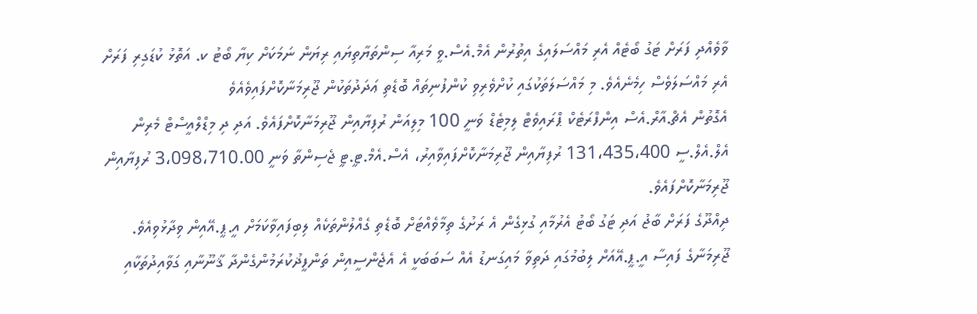ވާވެއްދި ފަރަށް ޓަގު ބޯޓެއް އެރި މައްސަލައިގެ އިތުރުން އެމް.އެސް.ވީ މަރިއާ ސިންތަޔާތިޔައި ރިޔަން ނަމަކަށް ކިޔާ ބޯޓު ކ. އަތޮޅު ކުޑަގިރި ފަރަށް އެރި މައްސަލަވެސް ހިމެނެއެވެ. މި މައްސަލަތަކުގައި ކުށްވެރިވި ކުންފުނިތައް ބޮޑެތި ޢަދަދުތަކުން ޖޫރިމަނާކޮށްފައިވެއެވެ
އެގޮތުން އެޗް.އާރް.އެސް އިންފްރަޓެކް ޕްރައިވެޓް ލިމިޓެޑް ވަނީ 100 މިލިއަން ރުފިޔާއިން ޖޫރިމަނާކޮށްފައެވެ. އަދި ދި މިޑްލްއީސްޓް މެރިން އެލް.އެލް.ސީ 131،435،400 ރުފިޔާއިން ޖޫރިމަނާކޮށްފައިވާއިރު، އެސް.އެމް.ޓީ.ޓީ ޖެސިންތާ ވަނީ 3،098،710.00 ރުފިޔާއިން ޖޫރިމަނާކޮށްފައެވެ.
ދިއްދޫގެ ފަރަށް ބާޖު އަދި ޓަގު ބޯޓު އެރުމާއި ގުޅިގެން އެ ރަށުގެ ތިމާވެއްޓަށް ބޮޑެތި ގެއްލުންތަކެއް ލިބިފައިވާކަމަށް އީ.ޕީ.އޭއިން ވިދާޅުވިއެވެ.
ޖޫރިމަނާގެ ފައިސާ އީ.ޕީ.އޭއަށް ލިބުމުގައި ދަތިވާ މައިގަނޑު އެއް ސަބަބަކީ އެ އެޖެންސީއިން ތަންފީޛުކުރަމުންގެންދާ ޤާނޫނާއި ގަވާއިދުތަކާއި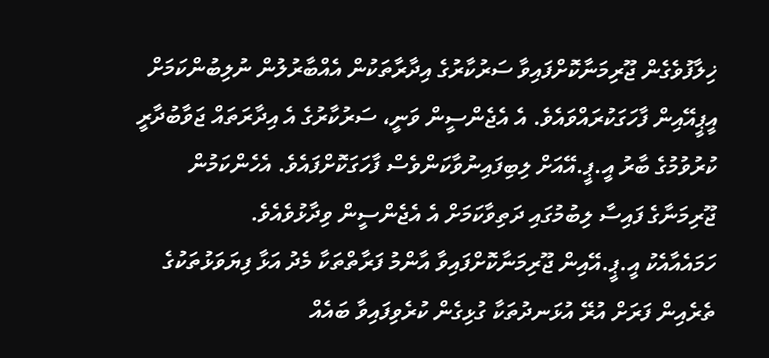ޚިލާފުވެގެން ޖޫރިމަނާކޮށްފައިވާ ސަރުކާރުގެ އިދާރާތަކުން އެއްބާރުލުން ނުލިބުންކަމަށް އީޕީއޭއިން ފާހަގަކުރައްވައެވެ. އެ އެޖެންސީން ވަނީ، ސަރުކާރުގެ އެ އިދާރަތައް ޖަވާބުދާރީ ކުރުވުމުގެ ބާރު އީ.ޕީ.އޭއަށް ލިބިފައިނުވާކަންވެސް ފާހަގަކޮށްފައެވެ. އެހެންކަމުން ޖޫރިމަނާގެ ފައިސާ ލިބުމުގައި ދަތިވާކަމަށް އެ އެޖެންސީން ވިދާޅުވެއެވެ.
ހަމައެއާއެކު އީ.ޕީ.އޭއިން ޖޫރިމަނާކޮށްފައިވާ އާންމު ފަރާތްތަކާ މެދު އަޅާ ފިޔަވަޅުތަކުގެ ތެރެއިން ފަރަށް އުރޭ އުޅަނދުތަކާ ގުޅިގެން ކުރެވިފައިވާ ބައެއް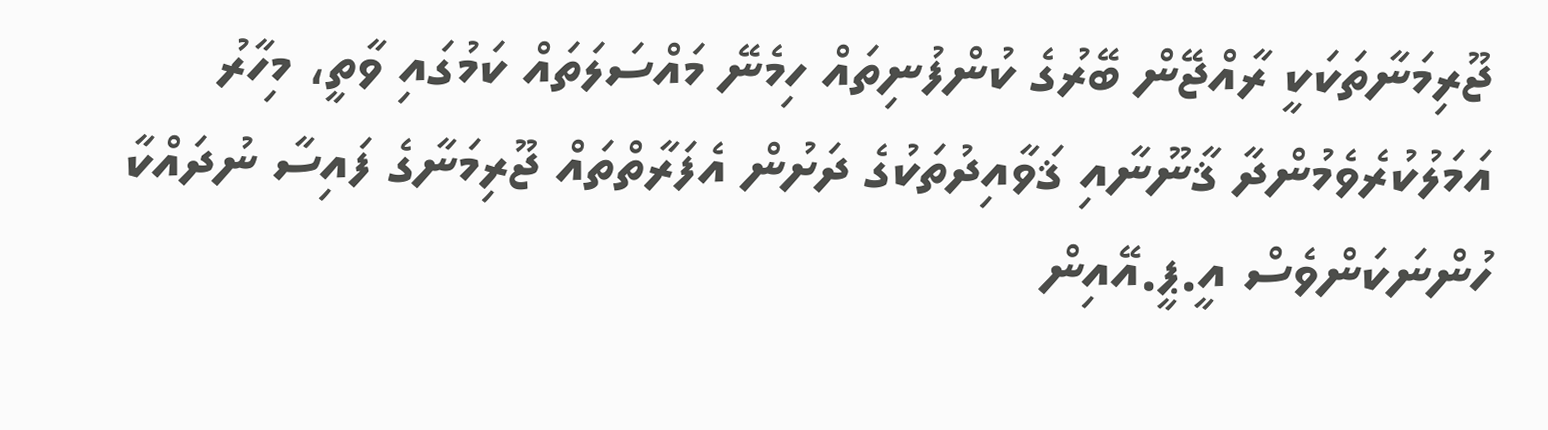ޖޫރިމަނާތަކަކީ ރާއްޖޭން ބޭރުގެ ކުންފުނިތައް ހިމެނޭ މައްސަލަތައް ކަމުގައި ވާތީ، މިހާރު އަމަލުކުރެވެމުންދާ ޤާނޫނާއި ޤަވާއިދުތަކުގެ ދަށުން އެފަރާތްތައް ޖޫރިމަނާގެ ފައިސާ ނުދައްކާ ހުންނަކަންވެސް އީ.ޕީ.އޭއިން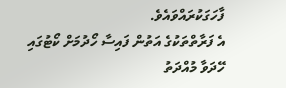ފާހަގަކުރައްވައެވެ.
އެ ފަރާތްތަކުގެ އަތުން ފައިސާ ހޯދުމަށް ކޯޓުގައި ހޭދަވާ މުއްދަތު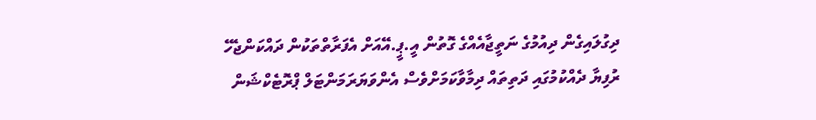ދިގުލައިގެން ދިއުމުގެ ނަތީޖާއެއްގެ ގޮތުން އީ.ޕީ.އޭއަށް އެފަރާތްތަކުން ދައްކަންޖެހޭ ރުފިޔާ ދެއްކުމުގައި ދަތިތައް ދިމާވާކަމަށްވެސް އެންވަޔަރަމަންޓަލް ޕްރޮޓެކްޝަން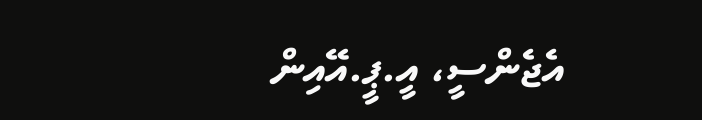އެޖެންސީ، އީ.ޕީ.އޭއިން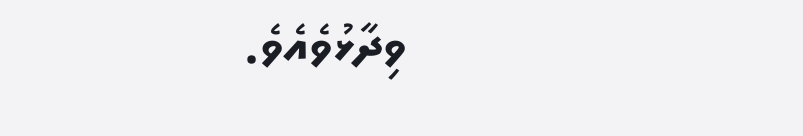ވިދާޅުވެއެވެ.